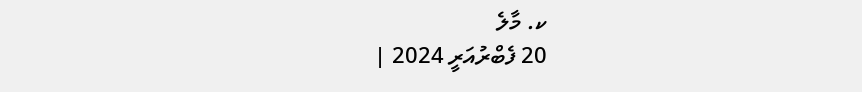ކ. މާލެ
20 ފެބްރުއަރީ 2024 |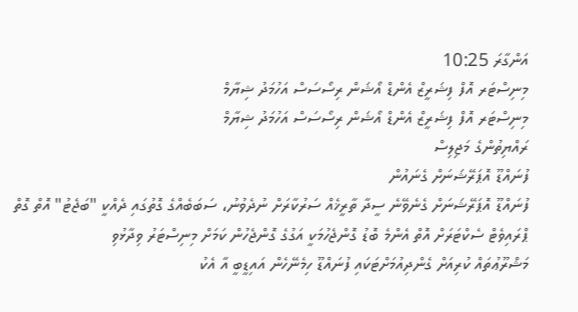އަންގާރަ 10:25
މިނިސްޓަރ އޮފް ފިޝަރީޒް އެންޑް އޯޝަން ރިސޯސަސް އަހުމަދު ޝިޔާމް
މިނިސްޓަރ އޮފް ފިޝަރީޒް އެންޑް އޯޝަން ރިސޯސަސް އަހުމަދު ޝިޔާމް
ރައްޔިތުންގެ މަޖިލިސް
ފުނައްޑޫ އޮޕަރޭޝަނަށް ގެނައުން
ފުނައްޑޫ އޮޕަރޭޝަނަށް ގެނެވޭނެ ސީދާ ތާރީޚެއް ސަރުކާރަށް ނުދެވުނު، ސަބަބެއްގެ ގޮތުގައި ދެއްކީ "ބަޖެޓު" އޮތް ގޮތް
ޕްރައިވެޓް ސެކްޓަރަށް އޮތް އެންމެ ބޮޑު ގޮންޖެހުމަކީ އަގުގެ ގޮންޖެހުން ކަމަށް މިނިސްޓަރު ވިދާޅުވި
މަޝްރޫޢުތައް ކުރިއަށް ގެންދިއުމަށްޓަކައި ފުނައްޑޫ ހިމެނޭހެން އައިޑީބީ އާ އެކު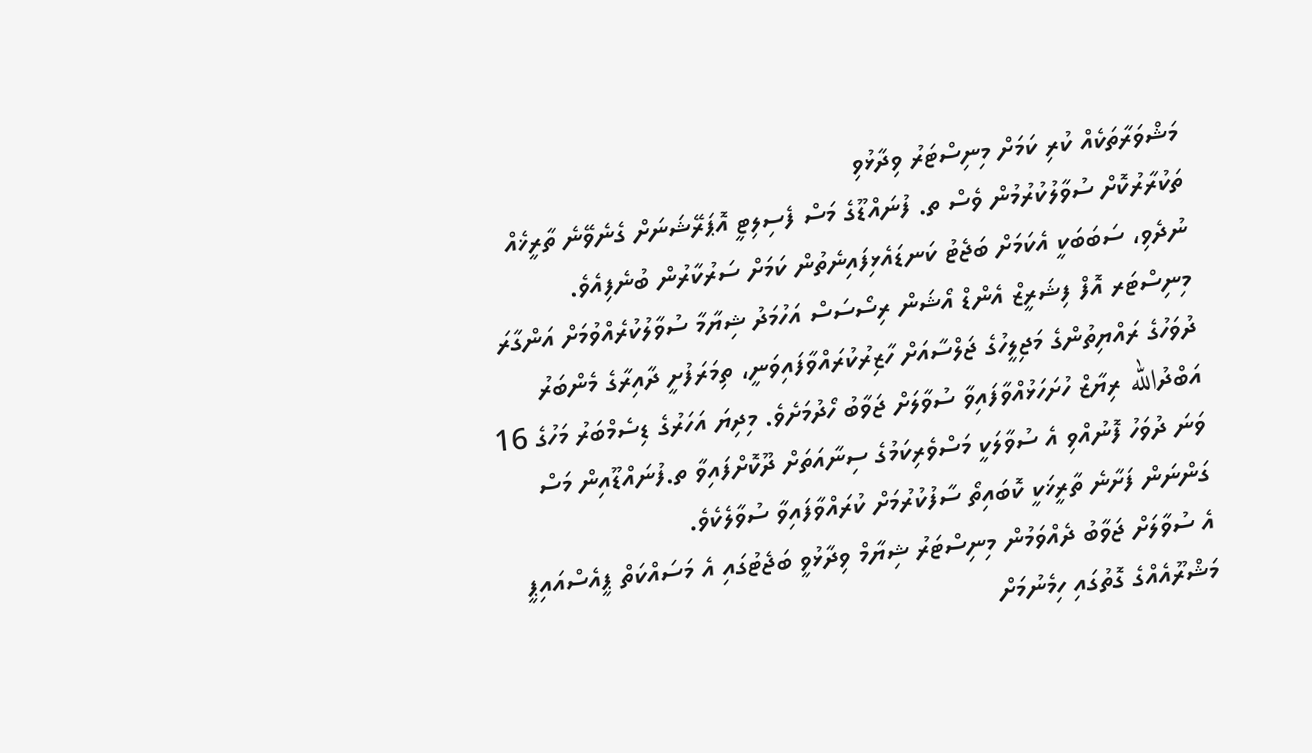މަޝްވަރާތަކެއް ކުރި ކަމަށް މިނިސްޓަރު ވިދާޅުވި
ތަކުރާރުކޮށް ސުވާލުކުރުމުން ވެސް ތ. ފުނައްޑޫގެ މަސް ފެސިލިޓީ އޮޕަރޭޝަނަށް ގެނެވޭނެ ތާރީޚެއް ނުދެވި، ސަބަބަކީ އެކަމަށް ބަޖެޓު ކަނޑައެޅިފައިނެތުން ކަމަށް ސަރުކާރުން ބުނެފިއެވެ.
މިނިސްޓަރ އޮފް ފިޝަރީޒް އެންޑް އޯޝަން ރިސޯސަސް އަހުމަދު ޝިޔާމާ ސުވާލުކުރެއްވުމަށް އަންގާރަ ދުވަހުގެ ރައްޔިތުންގެ މަޖިލީހުގެ ޖަލްސާއަށް ހާޒިރުކުރައްވާފައިވަނީ، ތިމަރަފުށީ ދާއިރާގެ މެންބަރު އަބްދުالله ރިޔާޒް ހުށަހަޅުއްވާފައިވާ ސުވާލަށް ޖަވާބު ހޯދުމަށެވެ. މިދިޔަ އަހަރުގެ ޑިސެމްބަރު މަހުގެ 16 ވަނަ ދުވަހު ފޮނުއްވި އެ ސުވާލަކީ މަސްވެރިކަމުގެ ސިނާއަތަށް ދޫކޮށްފައިވާ ތ.ފުނައްޑޫއިން މަސް ގަންނަން ފަށާނެ ތާރީޚަކީ ކޮބައިތޯ ސާފުކުރުމަށް ކުރައްވާފައިވާ ސުވާލެކެވެ.
އެ ސުވާލަށް ޖަވާބު ދެއްވަމުން މިނިސްޓަރު ޝިޔާމް ވިދާޅުވީ ބަޖެޓުގައި އެ މަސައްކަތް ޕީއެސްއައިޕީ މަޝްރޫއެއްގެ ގޮތުގައި ހިމެނުމަށް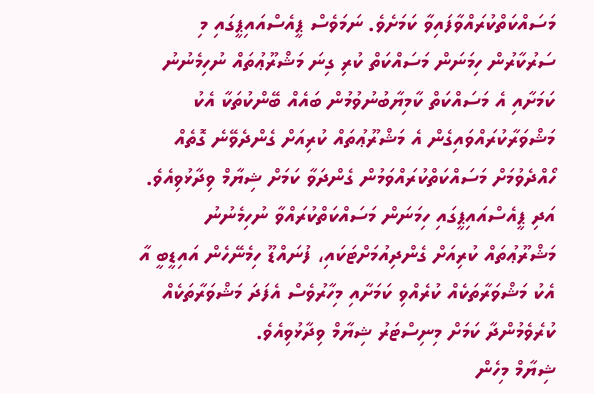މަސައްކަތްކުރައްވާފައިވާ ކަމަށެވެ. ނަމަވެސް ޕީއެސްއައިޕީގައި މި ސަރުކާރުން ހިމަނަން މަސައްކަތް ކުރި ގިނަ މަޝްރޫޢުތައް ނުހިމެނުނު ކަމަށާއި އެ މަސައްކަތް ކާމިޔާބުނުވުމުން ބައެއް ބޭންކުތަކާ އެކު މަޝްވަރާކުރައްވައިގެން އެ މަޝްރޫޢުތައް ކުރިއަށް ގެންދެވޭނެ ގޮތެއް ހޯއްދެވުމަށް މަސައްކަތްކުރައްވަމުން ގެންދަވާ ކަމަށް ޝިޔާމް ވިދާޅުވިއެވެ. އަދި ޕީއެސްއައިޕީގައި ހިމަނަން މަސައްކަތްކުރައްވާ ނުހިމެނުނު މަޝްރޫޢުތައް ކުރިއަށް ގެންދިއުމަށްޓަކައި، ފުނައްޑޫ ހިމެނޭހެން އައިޑީބީ އާ އެކު މަޝްވަރާތަކެއް ކުރެއްވި ކަމަށާއި މިހާރުވެސް އެފަދަ މަޝްވަރާތަކެއް ކުރެވެމުންދާ ކަމަށް މިނިސްޓަރު ޝިޔާމް ވިދާޅުވިއެވެ.
ޝިޔާމް މިހެން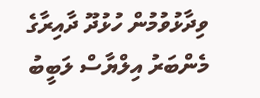ވިދާޅުވުމުން ހުޅުދޫ ދާއިރާގެ މެންބަރު އިލްޔާސް ލަބީބު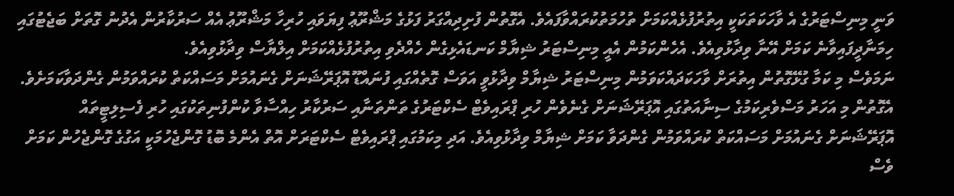ވަނީ މިނިސްޓަރުގެ އެ ވާހަކަތަކަކީ އިތުރުފުޅެއްކަމަށް ތުހުމަތުކުރައްވާފައެވެ. އެގޮތުން ފުށިދިއްގަރު ފަޅުގެ މަޝްރޫޢު ފިޔަވައި ހުރިހާ މަޝްރޫޢު އެއް ސަރުކާރުން އެދުނު ގޮތަށް ބަޖެޓުގައި ހިމަނާދީފައިވާނެ ކަމަށް އޭނާ ވިދާޅުވިއެވެ. އެހެންކަމުން އެއީ މިނިސްޓަރު ޝިޔާމް ކަނޑައެޅިގެން ހެއްދެވި އިތުރުފުޅެއްކަމަށް އިލްޔާސް ވިދާޅުވިއެވެ.
ނަމަވެސް މި ކަމާ ގުޅޭގޮތުން އިތުރަށް ވާހަކަދައްކަވަމުން މިނިސްޓަރު ޝިޔާމް ވިދާޅުވީ އަވަސް ގޮތެއްގައި ފުނައްޑޫ އޮޕަރޭޝަނަށް ގެނައުމަށް މަސައްކަތް ކުރައްވަމުން ގެންދަވާކަމަށެވެ. އެގޮތުން މި އަހަރު މަސްވެރިކަމުގެ ސިނާއަތުގައި އޮޕަރޭޝަނަށް ގެނެވެން ހުރި ޕްރައިވެޓް ސެކްޓަރުގެ ތަންތަނާއި ސަރުކާރު ހިއްސާވާ ކުންފުނިތަކުގައި ހުރި ފެސިލިޓީތައް އޮޕަރޭޝަނަށް ގެނައުމަށް މަސައްކަތް ކުރައްވަމުން ގެންދަވާ ކަމަށް ޝިޔާމް ވިދާޅުވިއެވެ. އަދި މިކަމުގައި ޕްރައިވެޓް ސެކްޓަރަށް އޮތް އެންމެ ބޮޑު ގޮންޖެހުމަކީ އަގުގެ ގޮންޖެހުން ކަމަށް ވެސް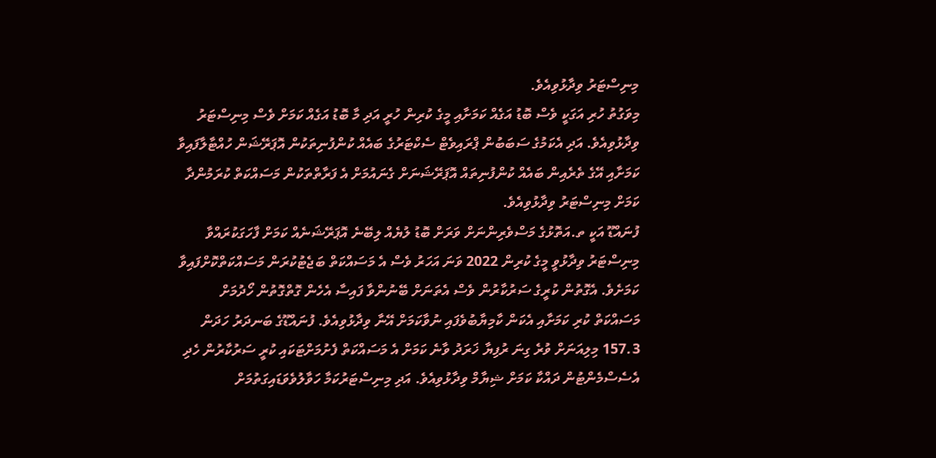މިނިސްޓަރު ވިދާޅުވިއެވެ.
މިވަގުތު ހުރި އަގަކީ ވެސް ބޮޑު އަގެއް ކަމަށާއި މީގެ ކުރިން ހުރީ އަދި މާ ބޮޑު އަގެއް ކަމަށް ވެސް މިނިސްޓަރު ވިދާޅުވިއެވެ. އަދި އެކަމުގެ ސަބަބުން ޕްރައިވެޓް ސެކްޓަރުގެ ބައެއް ކުންފުނިތަކުން އޮޕަރޭޝަން ހުއްޓާލާފައިވާ ކަމަށާއި އޭގެ ތެރެއިން ބައެއް ކުންފުނިތައް އޮޕަރޭޝަނަށް ގެނައުމަށް އެ ފަރާތްތަކުން މަސައްކަތް ކުރަމުންދާ ކަމަށް މިނިސްޓަރު ވިދާޅުވިއެވެ.
ފުނައްޑޫ އަކީ ތ.އަތޮޅުގެ މަސްވެރިންނަށް ވަރަށް ބޮޑު ލުޔެއް ލިބޭނެ އޮޕަރޭޝަނެއް ކަމަށް ފާހަގަކުރައްވާ މިނިސްޓަރު ވިދާޅުވީ މީގެ ކުރިން 2022 ވަނަ އަހަރު ވެސް އެ މަސައްކަތް ބަޖެޓުކުރަން މަސައްކަތްކޮށްފައިވާ ކަމަށެވެ. އެގޮތުން ކުރީގެ ސަރުކާރުން ވެސް އެތަނަށް ބޭނުންވާ ފައިސާ އެހެން ގޮތްގޮތުން ހޯދުމަށް މަސައްކަތް ކުރި ކަމަށާއި އެކަން ކާމިޔާބުވެފައި ނުވާކަމަށް އޭނާ ވިދާޅުވިއެވެ. ފުނައްޑޫގެ ބަނދަރު ހަދަން 157.3 މިލިއަނަށް ވުރެ ގިނަ ރުފިޔާ ޚަރަދު ވާނެ ކަމަށް އެ މަސައްކަތް ފެށުމަށްޓަކައި ކުރީ ސަރުކާރުން ހެދި އެސެސްމެންޓުން ދައްކާ ކަމަށް ޝިޔާމް ވިދާޅުވިއެވެ. އަދި މިނިސްޓަރުކަމާ ހަވާލުވެވަޑައިގަތުމަށް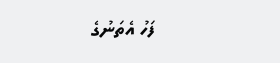ފަހު އެތަނުގެ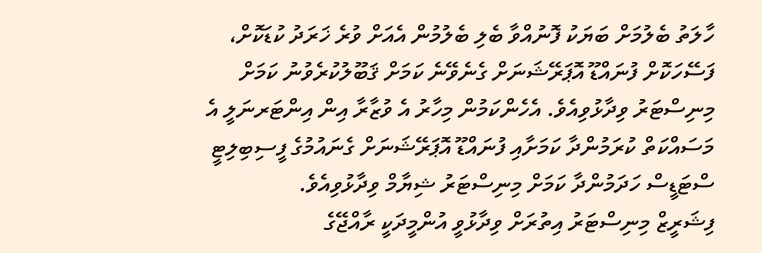ހާލަތު ބެލުމަށް ބަޔަކު ފޮނުއްވާ ބެލި ބެލުމުން އެއަށް ވުރެ ޚަރަދު ކުޑަކޮށް، ފަސޭހަކޮށް ފުނައްޑޫ އޮޕަރޭޝަނަށް ގެނެވޭނެ ކަމަށް ޤަބޫލުކުރެވުނު ކަމަށް މިނިސްޓަރު ވިދާޅުވިއެވެ. އެހެންކަމުން މިހާރު އެ ވުޒާރާ އިން އިންޓަރނަލީ އެ މަސައްކަތް ކުރަމުންދާ ކަމަށާއި ފުނައްޑޫ އޮޕަރޭޝަނަށް ގެނައުމުގެ ފީސިބިލިޓީ ސްޓަޑީސް ހަދަމުންދާ ކަމަށް މިނިސްޓަރު ޝިޔާމް ވިދާޅުވިއެވެ.
ފިޝަރީޒް މިނިސްޓަރު އިތުރަށް ވިދާޅުވީ އުންމީދަކީ ރާއްޖޭގެ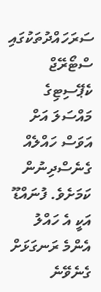ސަރަހައްދުތަކުގައި ސްޓޯރޭޖް ކެޕޭސިޓިގެ މައްސަލަ އަށް އަވަސް ހައްލެއް ގެނެސްދިނުން ކަމަށެވެ. ފުނައްޑޫ އަކީ އެ ހައްލު އެންމެ ރަނގަޅަށް ގެނެވޭނެ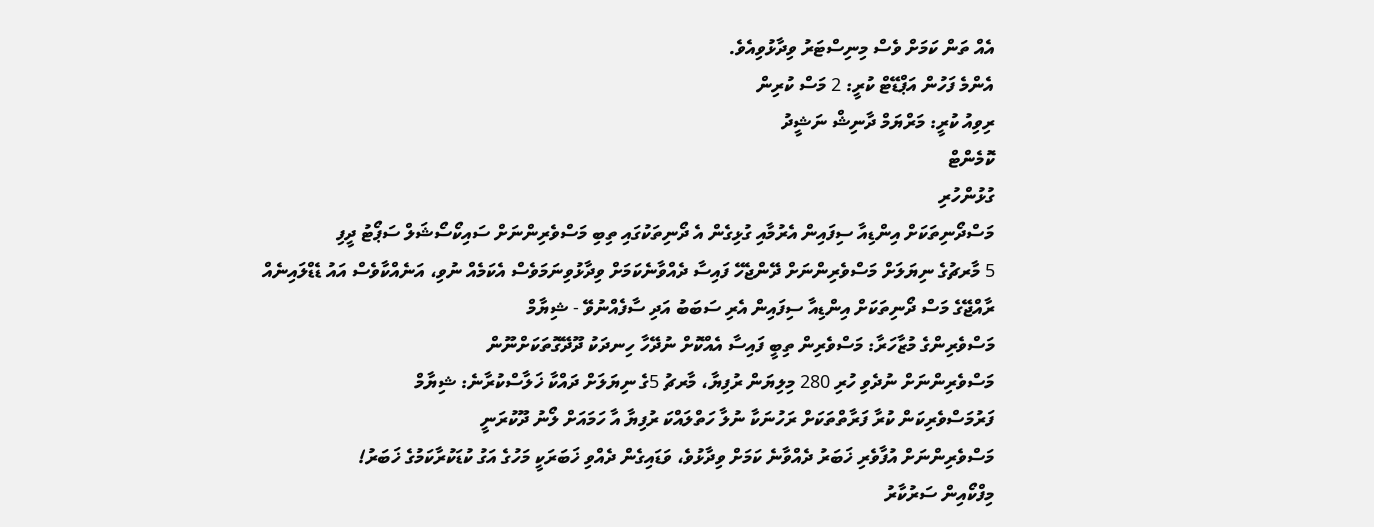އެއް ތަން ކަމަށް ވެސް މިނިސްޓަރު ވިދާޅުވިއެވެ.
އެންމެ ފަހުން އަޕްޑޭޓް ކުރީ: 2 މަސް ކުރިން
ރިވިއު ކުރީ: މަރްޔަމް ދާނިޝް ނަޝީދު
ކޮމެންޓް
ގުޅުންހުރި
މަސްދޯނިތަކަށް އިންޑިއާ ސިފައިން އެރުމާއި ގުޅިގެން އެ ދޯނިތަކުގައި ތިބި މަސްވެރިންނަށް ސައިކޯސޯޝަލް ސަޕޯޓު ދީފި
5 މާރޗުގެ ނިޔަލަށް މަސްވެރިންނަށް ދޭންޖެހޭ ފައިސާ ދެއްވާނެކަމަށް ވިދާޅުވިނަމަވެސް އެކަމެއް ނުވި، އަނެއްކާވެސް އައު ޑެޑްލައިނެއް
ރާއްޖޭގެ މަސް ދޯނިތަކަށް އިންޑިއާ ސިފައިން އެރި ސަބަބު އަދި ސާފެއްނުވޭ - ޝިޔާމް
މަސްވެރިންގެ މުޒާހަރާ: މަސްވެރިން ތިބީ ފައިސާ އެއްކޮށް ނުދޭހާ ހިނދަކު ދޫދޭގޮތަކަށްނޫން
މަސްވެރިންނަށް ނުދެވި ހުރި 280 މިލިޔަން ރުފިޔާ، މާރޗު 5ގެ ނިޔަލަށް ދައްކާ ޚަލާސްކުރާނެ: ޝިޔާމް
ފަރުމަސްވެރިކަން ކުރާ ފަރާތްތަކަށް ރަހުނަކާ ނުލާ ހަތްލައްކަ ރުފިޔާ އާ ހަމައަށް ލޯނު ދޫކުރަނީ
މަސްވެރިންނަށް އުފާވެރި ޚަބަރު ދެއްވާނެ ކަމަށް ވިދާޅުވެ، ވަޑައިގެން ދެއްވި ޚަބަރަކީ މަހުގެ އަގު ކުޑަކުރާކަމުގެ ޚަބަރު!
މިފްކޯއިން ސަރުކާރު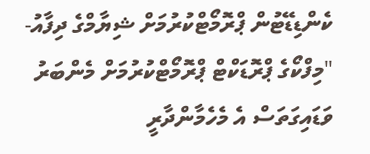ކެންޑިޑޭޓުން ޕްރޮމޯޓްކުރުމަށް ޝިޔާމްގެ ދިފާއު- "މިފްކޯގެ ޕްރޮޑަކްޓް ޕްރޮމޯޓްކުރުމަށް މެންބަރު ވަޑައިގަތަސް އެ މެހެމާންދާރީ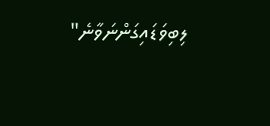ލިބިވަޑައިގަންނަވާނެ"